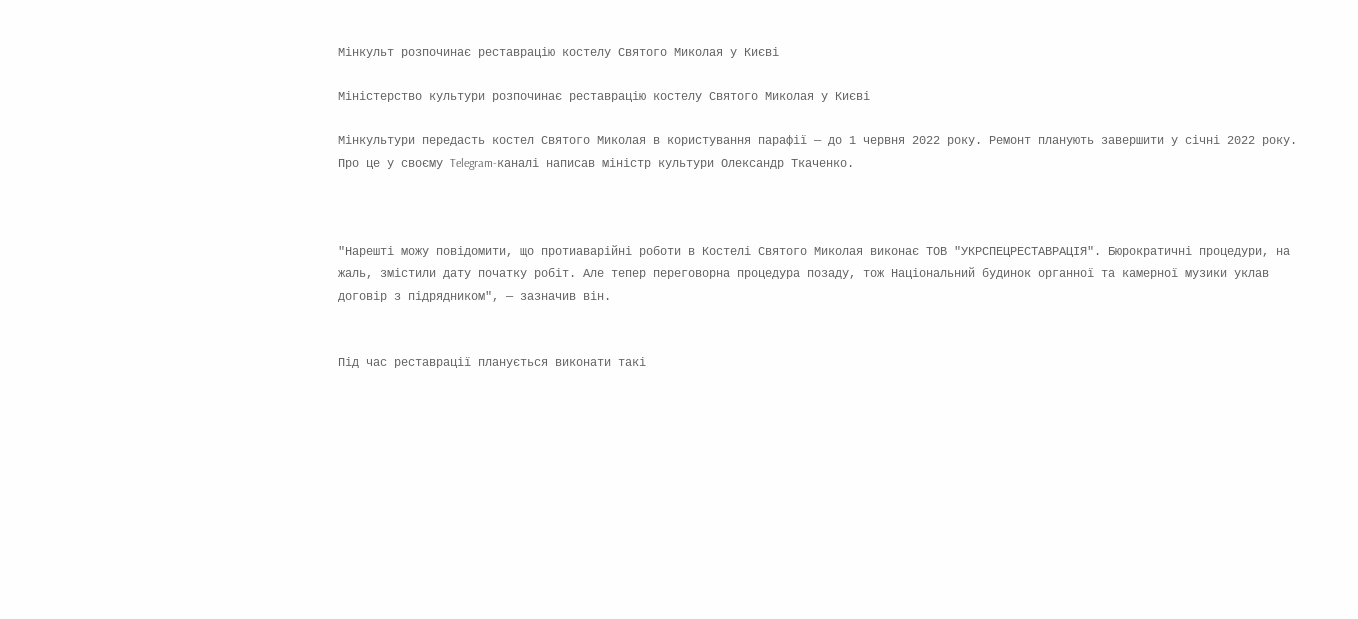Мінкульт розпочинає реставрацію костелу Святого Миколая у Києві

Міністерство культури розпочинає реставрацію костелу Святого Миколая у Києві

Мінкультури передасть костел Святого Миколая в користування парафії — до 1 червня 2022 року. Ремонт планують завершити у січні 2022 року. Про це у своєму Telegram-каналі написав міністр культури Олександр Ткаченко.



"Нарешті можу повідомити, що протиаварійні роботи в Костелі Святого Миколая виконає ТОВ "УКРСПЕЦРЕСТАВРАЦІЯ". Бюрократичні процедури, на жаль, змістили дату початку робіт. Але тепер переговорна процедура позаду, тож Національний будинок органної та камерної музики уклав договір з підрядником", — зазначив він.


Під час реставрації планується виконати такі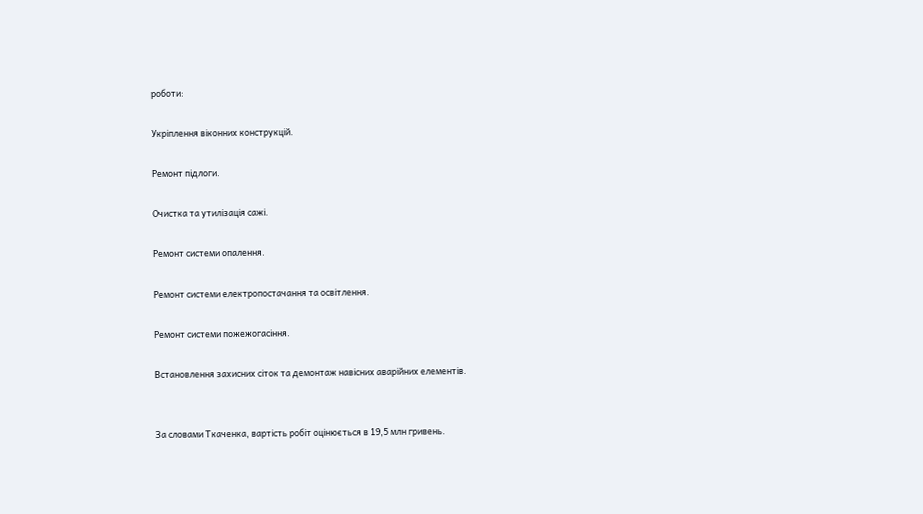роботи:

Укріплення віконних конструкцій.

Ремонт підлоги.

Очистка та утилізація сажі.

Ремонт системи опалення.

Ремонт системи електропостачання та освітлення.

Ремонт системи пожежогасіння.

Встановлення захисних сіток та демонтаж навісних аварійних елементів.


За словами Ткаченка, вартість робіт оцінюється в 19,5 млн гривень.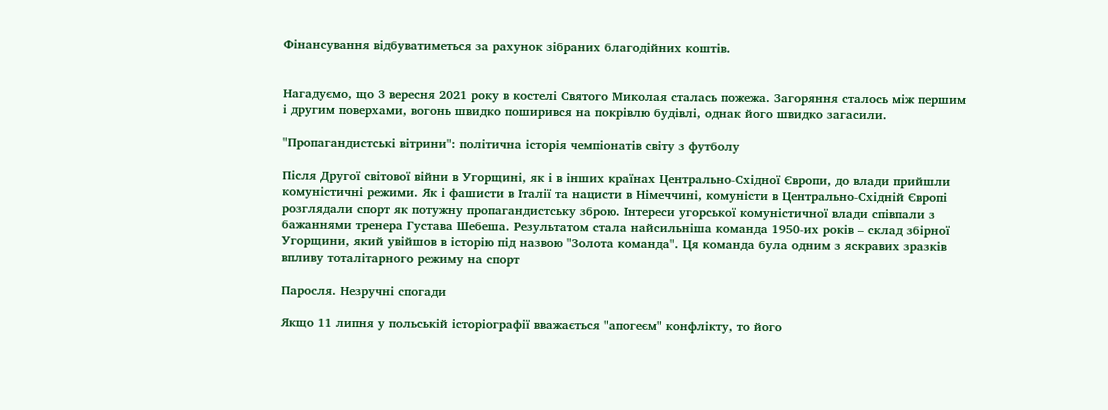Фінансування відбуватиметься за рахунок зібраних благодійних коштів.


Нагадуємо, що 3 вересня 2021 року в костелі Святого Миколая сталась пожежа. Загоряння сталось між першим і другим поверхами, вогонь швидко поширився на покрівлю будівлі, однак його швидко загасили.

"Пропагандистські вітрини": політична історія чемпіонатів світу з футболу

Після Другої світової війни в Угорщині, як і в інших країнах Центрально-Східної Європи, до влади прийшли комуністичні режими. Як і фашисти в Італії та нацисти в Німеччині, комуністи в Центрально-Східній Європі розглядали спорт як потужну пропагандистську зброю. Інтереси угорської комуністичної влади співпали з бажаннями тренера Густава Шебеша. Результатом стала найсильніша команда 1950-их років – склад збірної Угорщини, який увійшов в історію під назвою "Золота команда". Ця команда була одним з яскравих зразків впливу тоталітарного режиму на спорт

Паросля. Незручні спогади

Якщо 11 липня у польській історіографії вважається "апогеєм" конфлікту, то його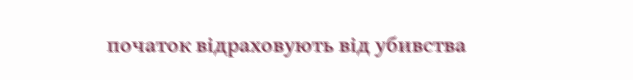початок відраховують від убивства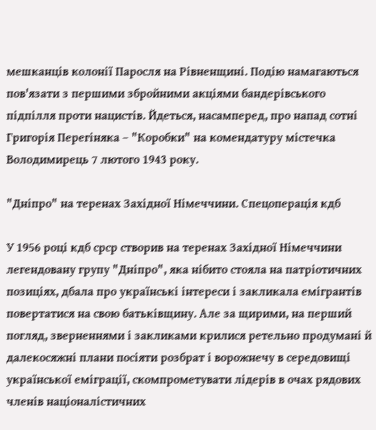мешканців колонії Паросля на Рівненщині. Подію намагаються пов'язати з першими збройними акціями бандерівського підпілля проти нацистів. Йдеться, насамперед, про напад сотні Григорія Перегіняка – "Коробки" на комендатуру містечка Володимирець 7 лютого 1943 року.

"Дніпро" на теренах Західної Німеччини. Спецоперація кдб

У 1956 році кдб срср створив на теренах Західної Німеччини легендовану групу "Дніпро", яка нібито стояла на патріотичних позиціях, дбала про українські інтереси і закликала емігрантів повертатися на свою батьківщину. Але за щирими, на перший погляд, зверненнями і закликами крилися ретельно продумані й далекосяжні плани посіяти розбрат і ворожнечу в середовищі української еміграції, скомпрометувати лідерів в очах рядових членів націоналістичних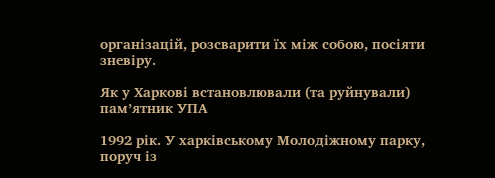організацій, розсварити їх між собою, посіяти зневіру.

Як у Харкові встановлювали (та руйнували) пам’ятник УПА

1992 рік. У харківському Молодіжному парку, поруч із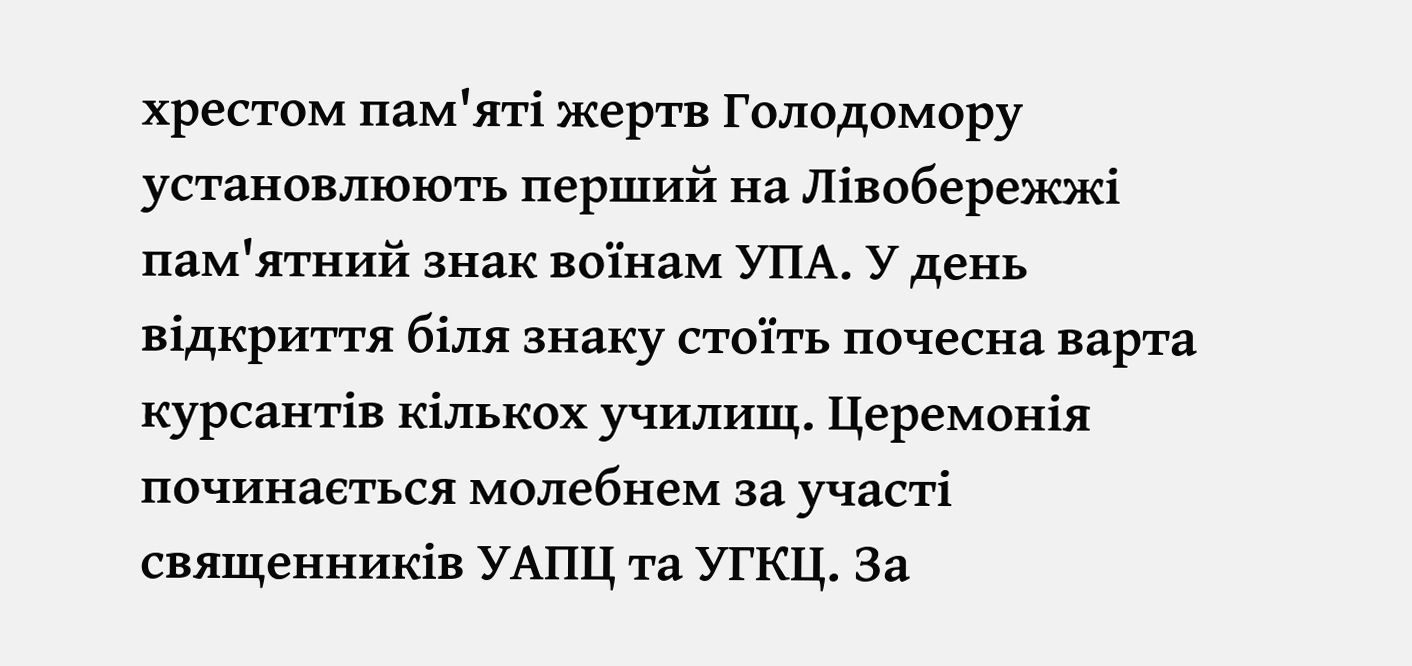хрестом пам'яті жертв Голодомору установлюють перший на Лівобережжі пам'ятний знак воїнам УПА. У день відкриття біля знаку стоїть почесна варта курсантів кількох училищ. Церемонія починається молебнем за участі священників УАПЦ та УГКЦ. За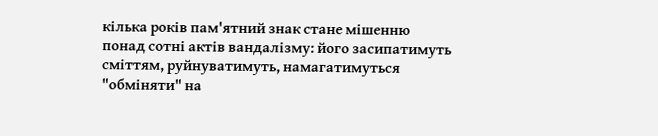кілька років пам'ятний знак стане мішенню понад сотні актів вандалізму: його засипатимуть сміттям, руйнуватимуть, намагатимуться "обміняти" на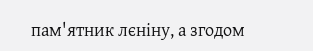пам'ятник лєніну, а згодом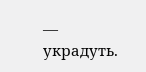— украдуть.